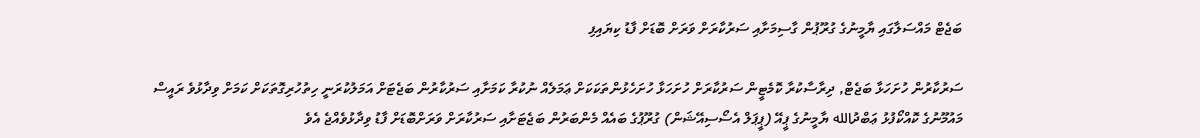ބަޖެޓް މައްސަލާގައި ޔާމީނުގެ ގުރޫޕުން ގާސިމަށާއި ސަރުކާރަށް ވަރަށް ބޮޑަށް ފާޑު ކިޔައިފި

ސަރުކާރުން ހުށަހަޅާ ބަޖެޓް, ދިރާސާކުރާ ކޮމެޓީން ސަރުކާރަށް ހުށަހަޅާ ހުށަހެޅުންތަކަކަށް ޢަމަލެއް ނުކުރާ ކަމަށާއި ސަރުކާރުން ބަޖެޓަށް އަމަލުކުރަނީ ހިތުހުރިގޮތަކަށް ކަމަށް ވިދާޅުވެ ރައީސް މައުމޫނުގެ ކޮއްކޯފުޅު ޢަބްދުالله ޔާމީނުގެ ޕީއޭ (ޕީޕަލް އެސޯސިއޭޝަން) ގުރޫޕުގެ ބައެއް މެންބަރުން ބަޖެޓަށާއި ސަރުކާރަށް ވަރަށްބޮޑަށް ފާޑު ވިދާޅުވެއްޖެ އެވެ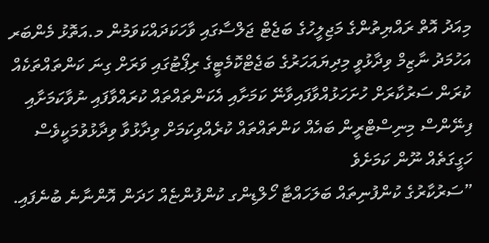މިއަދު އޮތް ރައްޔިތުންގެ މަޖިލީހުގެ ބަޖެޓް ޖަލްސާގައި ވާހަކަދައްކަވަމުން މ.އަތޮޅު މެންބަރ އަހުމަދު ނާޒިމް ވިދާޅުވީ މިދިޔައަހަރުގެ ބަޖެޓްކޮމެޓީގެ ރިޕޯޓުގައި ވަރަށް ގިނަ ކަންތައްތަކެއް ކުރަން ސަރުކާރަށް ހުށަހަޅުއްވާފައިވާނޭ ކަމަށާއި އެކަންތައްތައް ކުރައްވާފައި ނުވާކަމަށާއި ފިނޭންސް މިނިސްޓްރީން ބައެއް ކަންތައްތައް ކުރެއްވިކަމަށް ވިދާޅުވާ ވިދާޅުވުމަކީވެސް ހަގީގަތެއް ނޫން ކަމަށެވެ
”ސަރުކާރުގެ ކުންފުނިތައް ބަލަހައްޓާ ހޯލްޑިންގ ކުންފުންޏެއް ހަދަން އޮންނާނެ ބުނެފައި.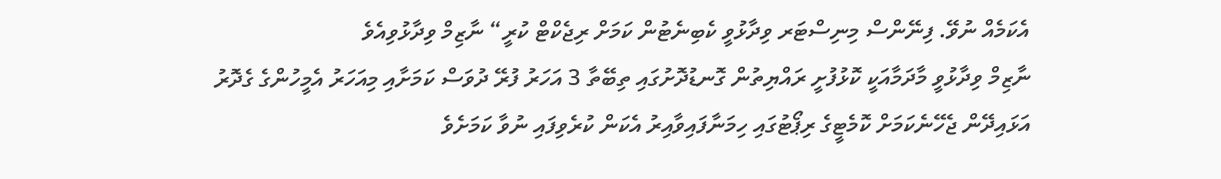އެކަމެއް ނުވޭ. ފިނޭންސް މިނިސްޓަރ ވިދާޅުވީ ކެބިނެޓުން ކަމަށް ރިޖެކްޓް ކުރީ“ ނާޒިމް ވިދާޅުވިއެވެ
ނާޒިމް ވިދާޅުވީ މާދަމާއަކީ ކޮޅުފުށީ ރައްޔިތުން ގޮނޑުދޮށުގައި ތިބޭތާ 3 އަހަރު ފުރޭ ދުވަސް ކަމަށާއި މިއަހަރު އެމީހުންގެ ގެދޮރު އަޅައިދޭން ޖެހޭނެކަމަށް ކޮމެޓީގެ ރިޕޯޓުގައި ހިމަނާފައިވާއިރު އެކަން ކުރެވިފައި ނުވާ ކަމަށެވެ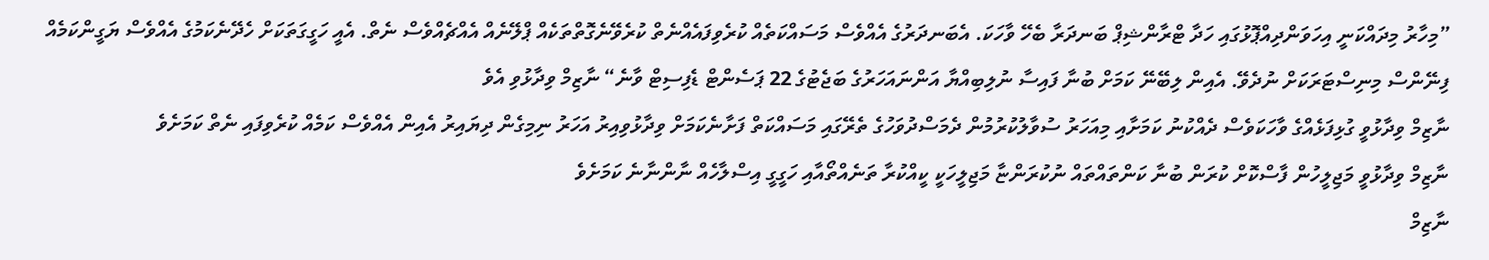”މިހާރު މިދައްކަނީ އިހަވަންދިއްޕޮޅުގައި ހަދާ ޓްރާންޝިޕް ބަނދަރާ ބެހޭ ވާހަކަ. އެބަނދަރުގެ އެއްވެސް މަސައްކަތެއް ކުރެވިފައެއްނެތް ކުރެވޭނެގޮތްތަކެއް ޕްލޭނެއް އެއްޗެއްވެސް ނެތް. އެއީ ހަގީގަތަކަށް ހެދޭނެކަމުގެ އެއްވެސް ޔަގީންކަމެއް ފިނޭންސް މިނިސްޓަރަކަށް ނުދެވޭ. އެއިން ލިބޭނޭ ކަމަށް ބުނާ ފައިސާ ނުލިބިއްޔާ އަންނައަހަރުގެ ބަޖެޓުގެ 22 ޕަސެންޓް ޑެފިސިޓް ވާނެ“ ނާޒިމް ވިދާޅުވި އެވެ
ނާޒިމް ވިދާޅުވީ ގުޅިފަޅެއްގެ ވާހަކަވެސް ދެއްކުނު ކަމަށާއި މިއަހަރު ސުވާލުކުރުމުން ދެމަސްދުވަހުގެ ތެރޭގައި މަސައްކަތް ފަށާނެކަމަށް ވިދާޅުވިއިރު އަހަރު ނިމިގެން ދިޔައިރު އެއިން އެއްވެސް ކަމެއް ކުރެވިފައި ނެތް ކަމަށެވެ
ނާޒިމް ވިދާޅުވީ މަޖިލީހުން ފާސްކޮށް ކުރަން ބުނާ ކަންތައްތައް ނުކުރަންޏާ މަޖިލީހަކީ ކީއްކުރާ ތަނެއްތޯއާއި ހަގީގީ އިސްލާހެއް ނާންނާނެ ކަމަށެވެ
ނާޒިމް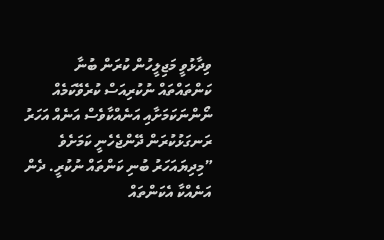ވިދާޅުވީ މަޖިލީހުން ކުރަން ބުނާ ކަންތައްތައް ނުކުރިއަސް ކުރެވޭކަމެއް ނޯންނަކަމަށާއި އަނެއްކާވެސް އަނެއް އަހަރު ރަނގަޅުކުރަން ދޭންޖެހެނީ ކަމަށެވެ
”މިދިޔައަހަރު ބުނި ކަންތައް ނުކުރީ. ދެން އަނެއްކާ އެކަންތައް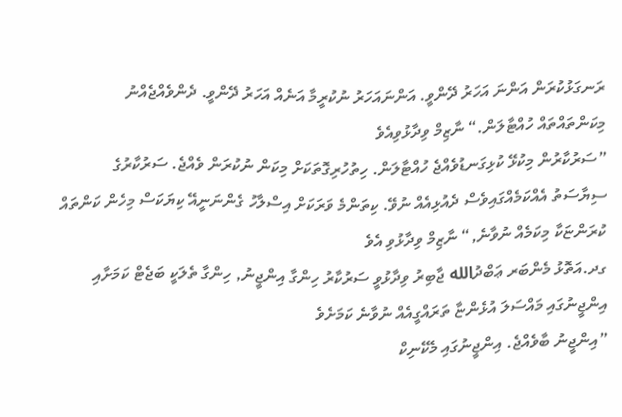ރަނގަޅުކުރަން އަންނަ އަހަރު ދޭންވީ. އަންނައަހަރު ނުކުރީމާ އަނެއް އަހަރު ދޭންވީ. ދެންވެއްޖެއްނު މިކަންތައްތައް ހުއްޓާލަން.“ ނާޒިމް ވިދާޅުވިއެވެ
”ސަރުކާރުން މިކުޅޭ ކުޅިގަނޑުވެއްޖެ ހުއްޓާލަން. ހިތުހުރިގޮތަކަށް މިކަން ނުކުރަން ވެއްޖެ. ސަރުކާރުގެ ސިޔާސަތު އެއްކަމެއްގައިވެސް ދެއުޅިއެއް ނުވޭ. ކިތަންމެ ވަރަކަށް އިސްލާހު ގެންނަނީއޭ ކިޔަކަސް މިހެން ކަންތައް ކުރަންޏަކާ މިކަމެއް ނުވާނެ,“ ނާޒިމް ވިދާޅުވި އެވެ
ގދ.އަތޮޅު މެންބަރ ޢަބްދުالله ޖާބިރު ވިދާޅުވީ ސަރުކާރު ހިންގާ އިންޖީނު, ހިންގާ ތެލަކީ ބަޖެޓް ކަމަށާއި އިންޖީނުގައި މައްސަލަ އުޅެންޏާ ތަރައްގީއެއް ނުވާނެ ކަމަށެވެ
”އިންޖީނު ބާވެއްޖެ. އިންޖީނުގައި މެކޭނިކް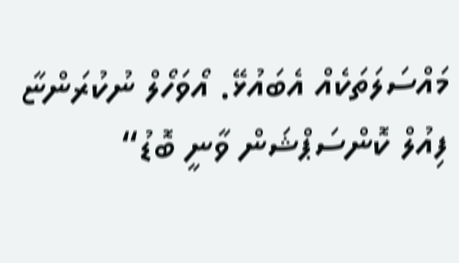މައްސަލަތަކެއް އެބައުޅޭ. އޯވަހޯލް ނުކުރަންޏާ ފިއުލް ކޮންސަޕްޝަން ވާނީ ބޮޑު“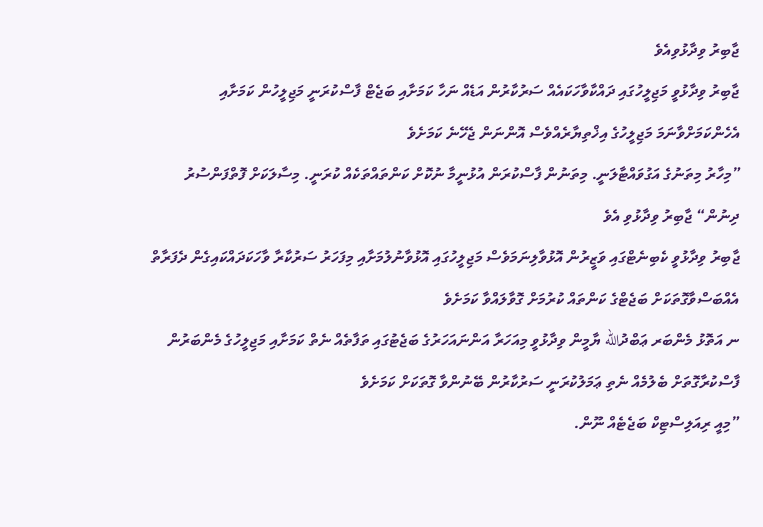ޖާބިރު ވިދާޅުވިއެވެ
ޖާބިރު ވިދާޅުވީ މަޖިލީހުގައި ދައްކާވާހަކައެއް ސަރުކާރުން އަޑެއް ނަހާ ކަމަށާއި ބަޖެޓް ފާސްކުރަނީ މަޖިލީހުން ކަމަށާއި އެހެންކަމަށްވާނަމަ މަޖިލީހުގެ އިޚްތިޔާރެއްވެސް އޮންނަން ޖެހޭނެ ކަމަށެވެ
”މިހާރު މިތަނުގެ އަގުވައްޓާލަނީ. މިތަނުން ފާސްކުރަން އުޅުނީމާ ނުކޮށް ކަންތައްތަކެއް ކުރަނީ. މިސާލަކަށް ފޮތްފަންސުރު ދިނުން“ ޖާބިރު ވިދާޅުވި އެވެ
ޖާބިރު ވިދާޅުވީ ކެބިނެޓްގައި ވަޒީރުން އޮޅުވާލިނަމަވެސް މަޖިލީހުގައި އޮޅުވާނުލުމަށާއި މިފަހަރު ސަރުކާރާ ވާހަކަދައްކައިގެން ދެފަރާތް އެއްބަސްވާގޮތަކަށް ބަޖެޓްގެ ކަންތައް ކުރުމަށް ގޮވާލައްވާ ކަމަށެވެ
ނ އަތޮޅު މެންބަރ ޢަބްދުالله ޔާމީން ވިދާޅުވީ މިއަހަރާ އަންނައަހަރުގެ ބަޖެޓުގައި ތަފާތެއް ނެތް ކަމަށާއި މަޖިލީހުގެ މެންބަރުން ފާސްކުރާގޮތަށް ބެލުމެއް ނެތި ޢަމަލުކުރަނީ ސަރުކާރުން ބޭނުންވާ ގޮތަކަށް ކަމަށެވެ
”މިއީ ރިއަލިސްޓިކް ބަޖެޓެއް ނޫން.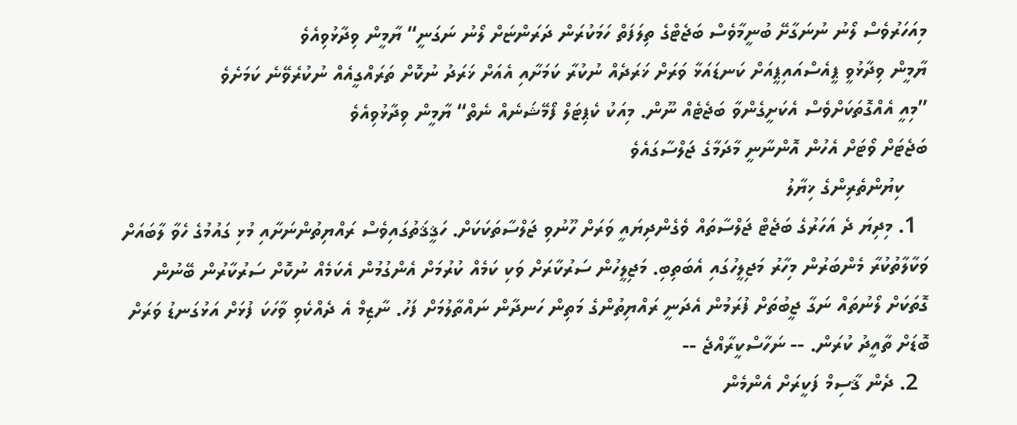މިއަހަރުވެސް ލޯނު ނުނަގާށޭ ބުނީމާވެސް ބަޖެޓްގެ ތިލަފަތް ހަމަކުރަން ދަރަންޏަށް ލޯނު ނަގަނީ“ ޔާމީން ވިދާޅުވިއެވެ
ޔާމީން ވިދާޅުވީ ޕީއެސްއައިޕީއަށް ކަނޑައަޅާ ވަރަށް ޚަރަދެއް ނުކުރާ ކަމަށާއި އެއަށް ޚަރަދު ނުކޮށް ތަރައްގީއެއް ނުކުރެވޭނެ ކަމަށެވެ
”މިއީ އެއްގޮތަކަށްވެސް އެކަށީގެންވާ ބަޖެޓެއް ނޫން. މިއަކު ކެޕިޓަލް ފޯމޭޝަނެއް ނެތް“ ޔާމީން ވިދާޅުވިއެވެ
ބަޖެޓަށް ވޯޓަށް އެހުން އޮންނާނީ މާދަމާގެ ޖަލްސާގައެވެ
    ކިޔުންތެރިންގެ ޚިޔާލު
  1. މިދިޔަ ދެ އަހަރުގެ ބަޖެޓް ޖަލްސާތައް ވެގެންދިޔައީ ވަރަށް ހޫނުވި ޖަލްސާތަކަކަށް. ހަޤީޤަތުގައިވެސް ރައްޔިތުންނަށާއި މުޅި ގައުމުގެ ހެވާ ލާބައަށް ވަކާލާތުކުރާ މެންބަރުން މިހާރު މަޖިލީހުގައި އެބަތިބި. މަޖިލީހުން ސަރުކާރަށް ވަކި ކަމެއް ކުރުމަށް އެންގުމުން އެކަމެއް ނުކޮށް ސަރުކާރުން ބޭނުން ގޮތަކަށް ލޯނުތައް ނަގާ ޖީބުތަށް ފުރަމުން އެދަނީ ރައްޔިތުންގެ މަތިން ހަނދާން ނައްތާލުމަށް ފަހު. ނާޒިމް އެ ދެއްކެވި ވާހަކަ ފުޅަށް އަޅުގަނޑު ވަރަށް ބޮޑަށް ތާއީދު ކުރަން. -- ނަހާސްކީރާއްޖެ --
  2. ދެން ޤާސިމް ފަކީރަށް އެންމެން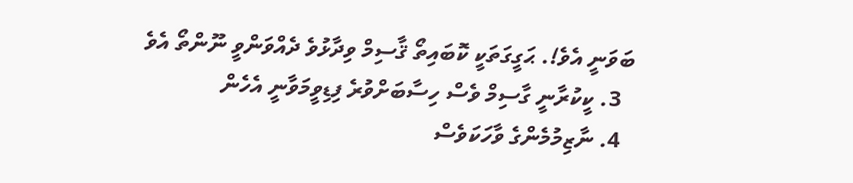ބަވަނީ އެވެ!. ޙަގީގަތަކީ ކޮބައިތޯ ޤާސިމް ވިދާޅުވެ ދެއްވަންވީ ނޫންތޯ އެވެ
  3. ކީކުރާނީ ގާސިމް ވެސް ހިސާބަށްވުރެ ފިޑިވީމަވާނީ އެހެން
  4. ނާޒިމުމެންގެ ވާހަކަވެސް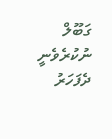ގަބޫލް ނުކުރެވެނީ ދެފަހަރު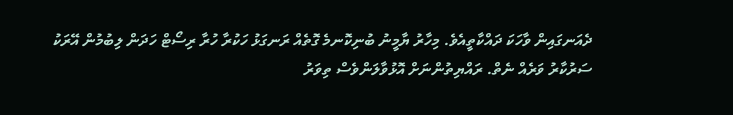ދެއަނގައިން ވާހަކަ ދައްކާތީއެވެ. މިހާރު ޔާމީނު ބުނިކޮނމެ ގޮތެއް ރަނގަޅު ހަކުރާ ހުރާ ރިސޯޓް ހަދަން ލިބުމުން އޭރަކު ސަރުކާރު ވަރެއް ނެތް. ރައްޔިތުންނަށް އޮޅުވާލަންވެސް ތިވަރު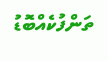ތަންފުކެއްބޮޑު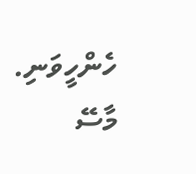ހެންހީވަނި. މާސޭ